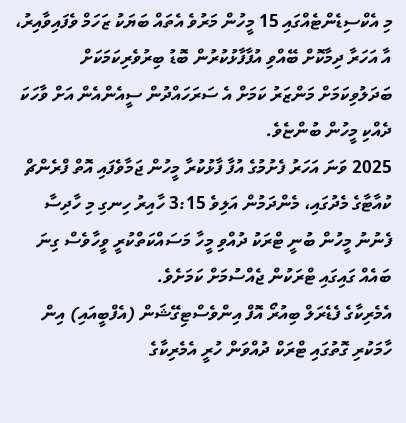މި އެކްސިޑެންޓެއްގައި 15 މީހުން މަރުވެ އެތައް ބަޔަކު ޒަހަމް ވެފައިވާއިރު، އާ އަހަރާ ދިމާކޮށް ބޭއްވި އުފާފާޅުކުރުން ބޮޑު ބިރުވެރިކަމަކަށް ބަދަލުވިކަމަށް މަންޒަރު ކަމަށް އެ ސަރަހައްދުން ސީއެންއެން އަށް ވާހަކަ ދެއްކި މީހުން ބުންޏެވެ.
2025 ވަނަ އަހަރު ފެށުމުގެ އުފާ ފާޅުކުރާ މީހުން ޖަމާވެފައި އޮތް ފްރެންޗް ކުއާޓާގެ މެދުގައި، މެންދަމުން އަލިވެ 3:15 ހާއިރު ހިނގި މި ހާދިސާ ފެނުނު މީހުން ބުނީ ޓްރަކު ދުއްވި މީހާ މަސައްކަތްކުރީ ވީހާވެސް ގިނަ ބައެއް ގައިގައި ޓްރަކުން ޖެއްސުމަށް ކަމަށެވެ.
އެމެރިކާގެ ފެޑެރަލް ބިއުރޯ އޮފް އިންވެސްޓިގޭޝަން (އެފްބީއައި) އިން ހާމަކުރި ގޮތުގައި ޓްރަކް ދުއްވަން ހުރީ އެމެރިކާގެ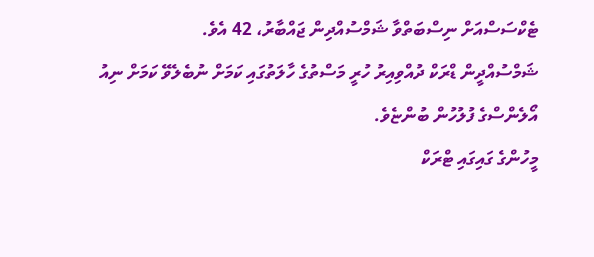ޓެކްސަސްއަށް ނިސްބަތްވާ ޝަމްސުއްދިން ޖައްބާރު، 42 އެވެ.
ޝަމްސުއްދީން ޑްރަކް ދުއްވިއިރު ހުރީ މަސްތުގެ ހާލަތުގައި ކަމަށް ނުބެލެވޭ ކަމަށް ނިއު އޯލެންސްގެ ފުލުހުން ބުންޏެވެ.
މީހުންގެ ގައިގައި ޓްރަކް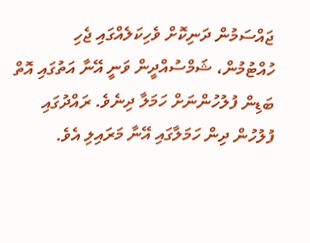ޖައްސަމުން ދަނިކޮށް ވެހިކަލެއްގައި ޖެހި ހުއްޓުމުން، ޝަމްސުއްދީން ވަނީ އޭނާ އަތުގައި އޮތް ބަޑިން ފުލުހުންނަށް ހަމަލާ ދިނެވެ. ރައްދުގައި ފުލުހުން ދިން ހަމަލާގައި އޭނާ މަރައިލި އެވެ.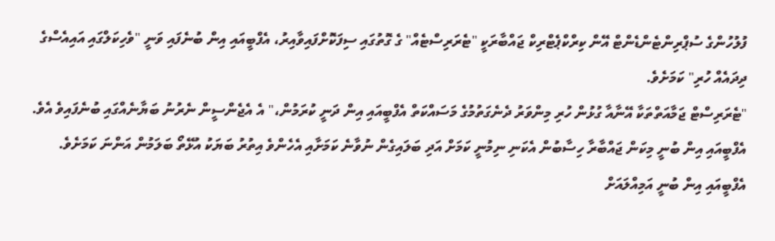ފުލުހުންގެ ސުޕްރިންޓެންޑެންޓް އޭން ކިރްކްޕެޓްރިކް ޖައްބާރަކީ "ޓެރަރިސްޓެއް" ގެ ގޮތުގައި ސިފަކޮށްފައިވާއިރު، އެފްބީއައި އިން ބުނެފައި ވަނީ "ވެހިކަލްގައި އައިއެސްގެ ދިދައެއް ހުރި" ކަމަށެވެ.
"ޓެރަރިސްޓް ޖަމާއަތްތަކާ އޭނާއާ ގުޅުން ހުރި މިންވަރު ދެނެގަތުމުގެ މަސައްކަތް އެފްބީއައި އިން ދަނީ ކުރަމުން،" އެ އެޖެންސީން ނެރުނު ބަޔާނެއްގައި ބުނެފައިވެ އެވެ.
އެފްބީއައި އިން ބުނީ މިކަން ޖައްބާރާ ހިސާބުން އެކަނި ނިމުނީ ކަމަށް އަދި ބަލައިގެން ނުވާނެ ކަމަށާއި އެހެންވެ އިތުރު ބަޔަކު އުޅޭތޯ ބަލަމުން އަންނަ ކަމަށެވެ. އެފްބީއައި އިން ބުނީ އަމިއްލައަށް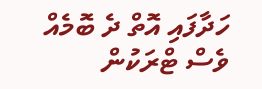ހަދާފައި އޮތް ދެ ބޮމެއް ވެސް ޓްރަކުން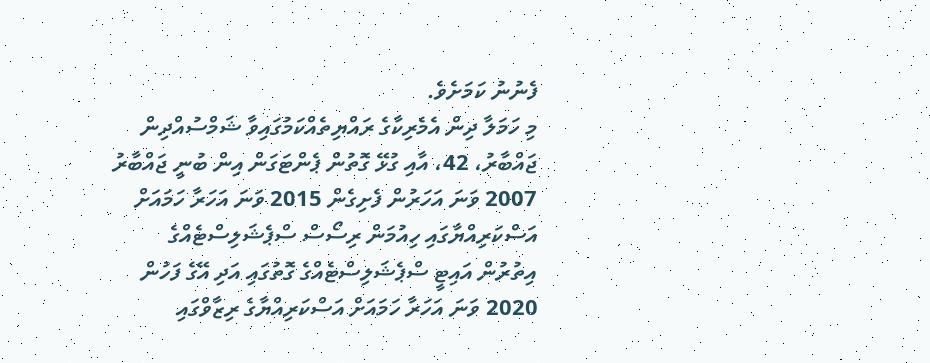ފެނުނު ކަމަށެވެ.
މި ހަމަލާ ދިން އެމެރިކާގެ ރައްޔިތެއްކަމުގައިވާ ޝަމްސުއްދިން ޖައްބާރު، 42، އާއި ގުޅޭ ގޮތުން ޕެންޓަގަން އިން ބުނީ ޖައްބާރު 2007 ވަނަ އަހަރުން ފެށިގެން 2015 ވަނަ އަހަރާ ހަމައަށް އަސްކަރިއްޔާގައި ހިއުމަން ރިސޯސް ސްޕެޝަލިސްޓެއްގެ އިތުރުން އައިޓީ ސްޕެޝަލިސްޓެއްގެ ގޮތުގައި އަދި އޭގެ ފަހުން 2020 ވަނަ އަހަރާ ހަމައަށް އަސްކަރިއްޔާގެ ރިޒާވްގައި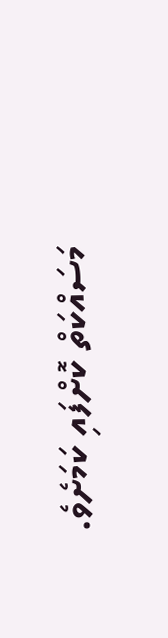މަސައްކަތް ކޮށްފައި ކަމަށެވެ.